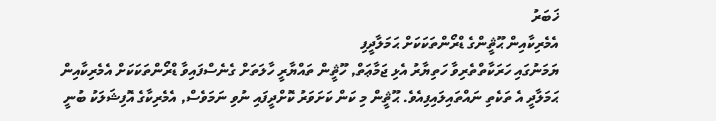ޚަބަރު
އެމެރިކާއިން ޙޫޘީންގެ ޑްރޯންތަކަކަށް ޙަމަލާދީފި
ޔަމަނުގައި ހަރަކާތްތެރިވާ ހަތިޔާރު އެޅި ޖަމާޢަތް, ހޫޘީން ތައްޔާރީ ހާލަތަށް ގެނެސްފައިވާ ޑްރޯންތަކަކަށް އެމެރިކާއިން ޙަމަލާދީ އެ ތަކެތި ނައްތައިލައިފިއެވެ. ޙޫޘީން މި ކަން ކަށަވަރު ކޮށްދީފައި ނުވި ނަމަވެސް, އެމެރިކާގެ އޮފިޝަލަކު ބުނީ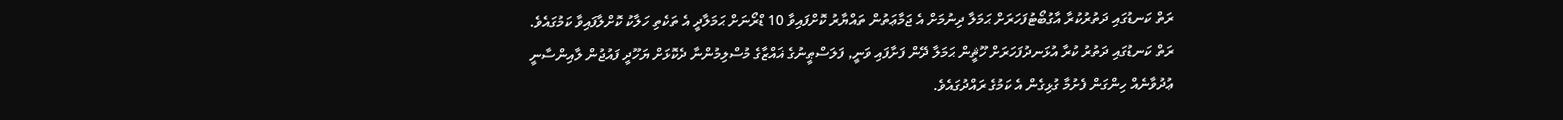ރަތް ކަނޑުގައި ދަތުރުކުރާ އާގުބޯޓުފަހަރަށް ޙަމަލާ ދިނުމަށް އެ ޖަމާޢަތުން ތައްޔާރު ކޮށްފައިވާ 10 ޑްރޯނަށް ޙަމަލާދީ އެ ތަކެތި ހަލާކު ކޮށްލާފައިވާ ކަމުގައެވެ.
ރަތް ކަނޑުގައި ދަތުރު ކުރާ އުޅަނދުފަހަރަށް ހޫޘީން ޙަމަލާ ދޭން ފަށާފައި ވަނީ, ފަލަސްޠީނުގެ ޣައްޒާގެ މުސްލިމުންނާ ދެކޮޅަށް ޔަހޫދީ ފައުޖުން ލާއިންސާނީ ޢުދުވާނެއް ހިންގަން ފެށުމާ ގުޅިގެން އެ ކަމުގެ ރައްދުގައެވެ.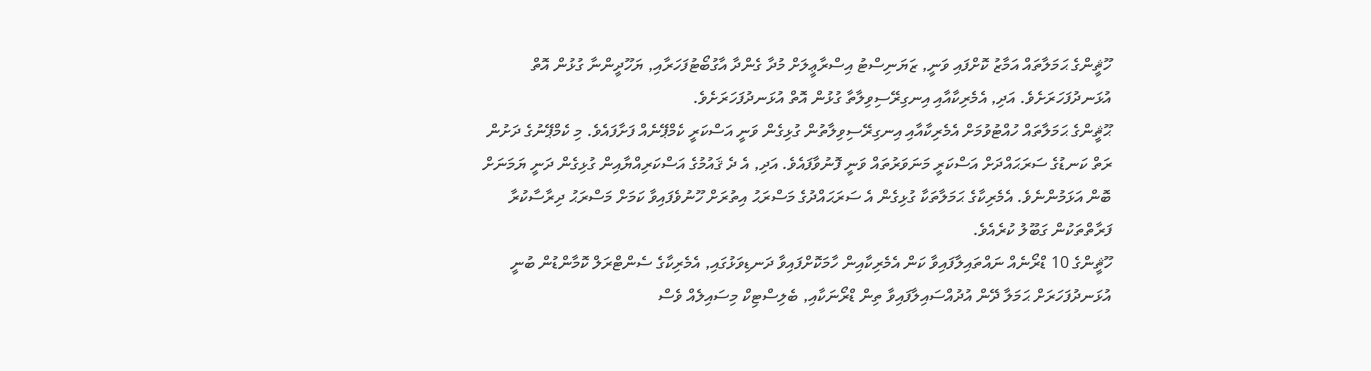ހޫޘީންގެ ޙަމަލާތައް އަމާޒު ކޮށްފައި ވަނީ, ޒަޔަނިސްޓު އިސްރާޢީލަށް މުދާ ގެންދާ އާގުބޯޓުފަހަރާއި, ޔަހޫދީންނާ ގުޅުން އޮތް އުޅަނދުފަހަރަށެވެ. އަދި, އެމެރިކާއާއި އިނގިރޭސިވިލާތާ ގުޅުން އޮތް އުޅަނދުފަހަރަށެވެ.
ޙޫޘީންގެ ޙަމަލާތައް ހުއްޓުވުމަށް އެމެރިކާއާއި އިނގިރޭސިވިލާތުން ގުޅިގެން ވަނީ އަސްކަރީ ކެމްޕޭނެއް ފަށާފައެވެ. މި ކެމްޕޭނުގެ ދަށުން ރަތް ކަނޑުގެ ސަރަޙައްދަށް އަސްކަރީ މަނަވަރުތައް ވަނީ ފޮނުވާފައެވެ. އަދި, އެ ދެ ޤައުމުގެ އަސްކަރިއްޔާއިން ގުޅިގެން ދަނީ ޔަމަނަށް ބޮން އަޅަމުންނެވެ. އެމެރިކާގެ ޙަމަލާތަކާ ގުޅިގެން އެ ސަރަޙައްދުގެ މަސްރަޙު އިތުރަށް ހޫނުވެފައިވާ ކަމަށް މަސްރަޙު ދިރާސާކުރާ ފަރާތްތަކުން ގަބޫލު ކުރެއެވެ.
ހޫޘީންގެ 10 ޑްރޯނެއް ނައްތައިލާފައިވާ ކަން އެމެރިކާއިން ހާމަކޮށްފައިވާ ދަނޑިވަޅުގައި, އެމެރިކާގެ ސެންޓްރަލް ކޮމާންޑުން ބުނީ އުޅަނދުފަހަރަށް ޙަމަލާ ދޭން އުދުއްސައިލާފައިވާ ތިން ޑްރޯނަކާއި, ބެލިސްޓިކް މިސައިލެއް ވެސް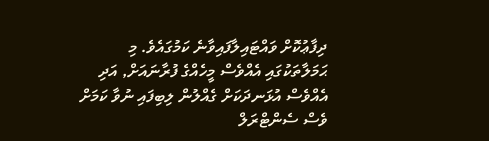ދިފާޢުކޮށް ވައްޓައިލާފައިވާނެ ކަމުގައެވެ. މި ޙަމަލާތަކުގައި އެއްވެސް މީހެއްގެ ފުރާނައަށް, އަދި އެއްވެސް އުޅަނދަކަށް ގެއްލުން ލިބިފައި ނުވާ ކަމަށް ވެސް ސެންޓްރަލް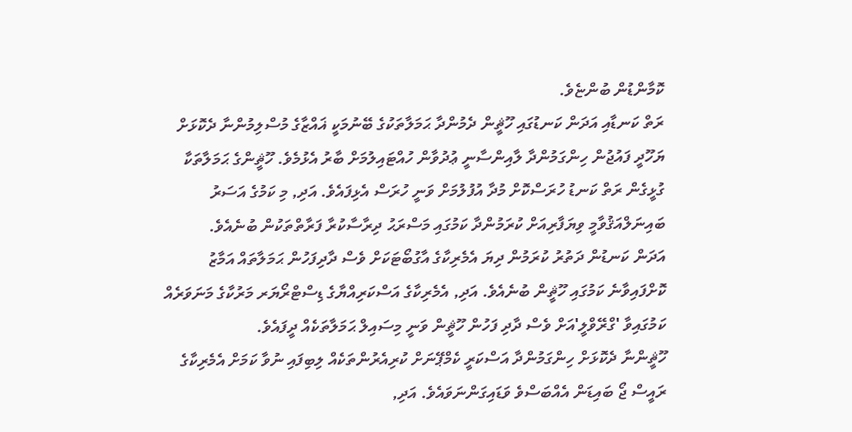ކޮމާންޑުން ބުންޏެވެ.
ރަތް ކަނޑާއި އަދަން ކަނޑުގައި ހޫޘީން ދެމުންދާ ޙަމަލާތަކުގެ ބޭނުމަކީ ޣައްޒާގެ މުސްލިމުންނާ ދެކޮޅަށް ޔަހޫދީ ފައުޖުން ހިންގަމުންދާ ލާއިންސާނީ ޢުދުވާން ހުއްޓައިލުމަށް ބާރު އެޅުމެވެ. ހޫޘީންގެ ޙަމަލާތަކާ ގުޅީގެން ރަތް ކަނޑު ހުރަސްކޮށް މުދާ އުފުލުމަށް ވަނީ ހުރަސް އެޅިފައެވެ. އަދި, މި ކަމުގެ އަސަރު ބައިނަލްއަޤުވާމީ ވިޔަފާރިއަށް ކުރަމުންދާ ކަމުގައި މަސްރަޙު ދިރާސާކުރާ ފަރާތްތަކުން ބުނެއެވެ.
އަދަން ކަނޑުން ދަތުރު ކުރަމުން ދިޔަ އެމެރިކާގެ އާގުބޯޓަކަށް ވެސް ދާދިފަހުން ޙަމަލާތައް އަމާޒު ކޮށްފައިވާނެ ކަމުގައި ހޫޘީން ބުނެއެވެ. އަދި, އެމެރިކާގެ އަސްކަރިއްޔާގެ ޑިސްޓްރޯޔަރ މަރުކާގެ މަނަވަރެއް ކަމުގައިވާ 'ގްރޭވްލީ'އަށް ވެސް ދާދި ފަހުން ހޫޘީން ވަނީ މިސައިލް ޙަމަލާތަކެއް ދީފައެވެ.
ހޫޘީންނާ ދެކޮޅަށް ހިންގަމުންދާ އަސްކަރީ ކެމްޕޭނަށް ކުރިއެރުންތަކެއް ލިބިފައި ނުވާ ކަމަށް އެމެރިކާގެ ރައީސް ޖޯ ބައިޑަން އެއްބަސްވެ ވަޑައިގަންނަވައެވެ. އަދި,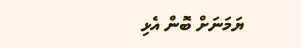ޔަމަނަށް ބޮން އެޅި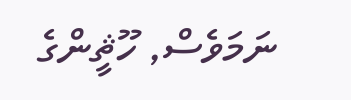ނަމަވެސް, ހޫޘީންގެ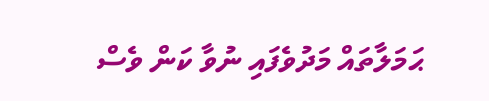ޙަމަލާތައް މަދުވެފައި ނުވާ ކަން ވެސް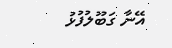އޭނާ ގަބޫލުފުޅު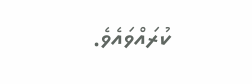ކުރައްވައެވެ.